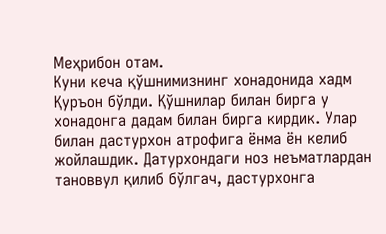Меҳрибон отам.
Куни кеча қўшнимизнинг хонадонида хадм Қуръон бўлди. Қўшнилар билан бирга у хонадонга дадам билан бирга кирдик. Улар билан дастурхон атрофига ёнма ён келиб жойлашдик. Датурхондаги ноз неъматлардан тановвул қилиб бўлгач, дастурхонга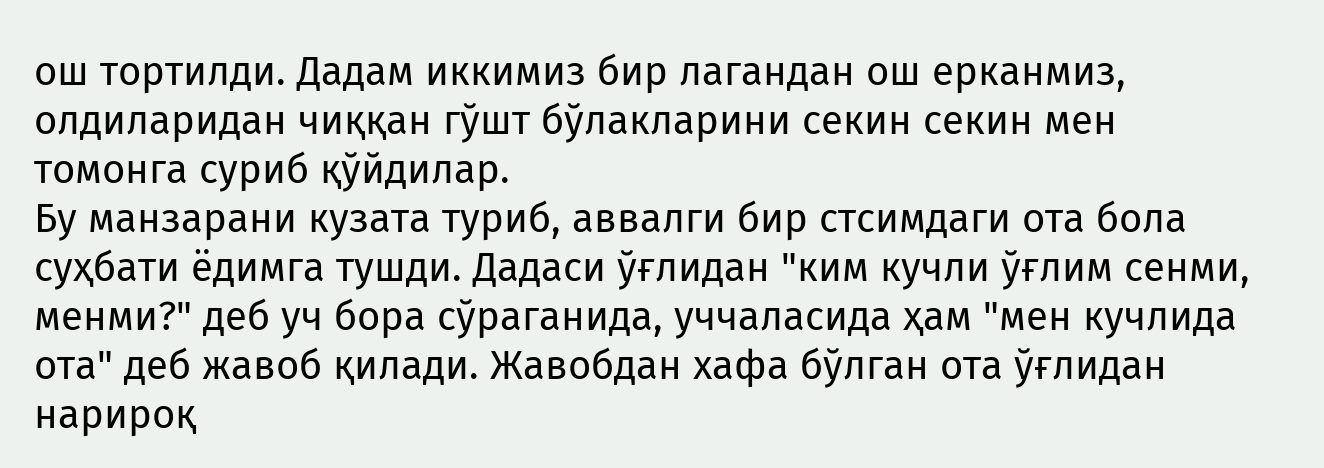ош тортилди. Дадам иккимиз бир лагандан ош ерканмиз, олдиларидан чиққан гўшт бўлакларини секин секин мен томонга суриб қўйдилар.
Бу манзарани кузата туриб, аввалги бир стсимдаги ота бола суҳбати ёдимга тушди. Дадаси ўғлидан "ким кучли ўғлим сенми, менми?" деб уч бора сўраганида, уччаласида ҳам "мен кучлида ота" деб жавоб қилади. Жавобдан хафа бўлган ота ўғлидан нарироқ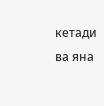кетади ва яна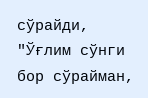сўрайди, "Ўғлим сўнги бор сўрайман,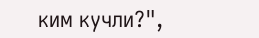ким кучли?",